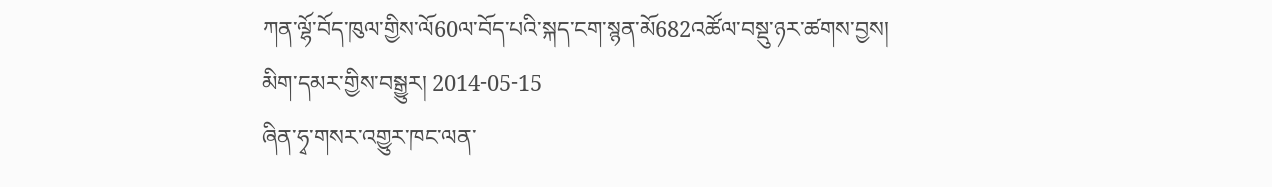ཀན་ལྷོ་བོད་ཁུལ་གྱིས་ལོ60ལ་བོད་པའི་སྐད་ངག་སྙན་མོ682འཚོལ་བསྡུ་ཉར་ཚགས་བྱས།
མིག་དམར་གྱིས་བསྒྱུར། 2014-05-15
ཞིན་ཧྭ་གསར་འགྱུར་ཁང་ལན་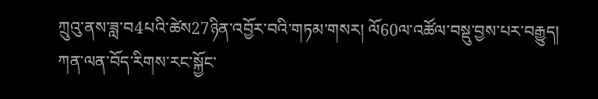ཀྲུའུ་ནས་ཟླ་བ4པའི་ཚེས27ཉིན་འབྱོར་བའི་གཏམ་གསར། ལོ60ལ་འཚོལ་བསྡུ་བྱས་པར་བརྒྱུད། ཀན་ལན་བོད་རིགས་རང་སྐྱོང་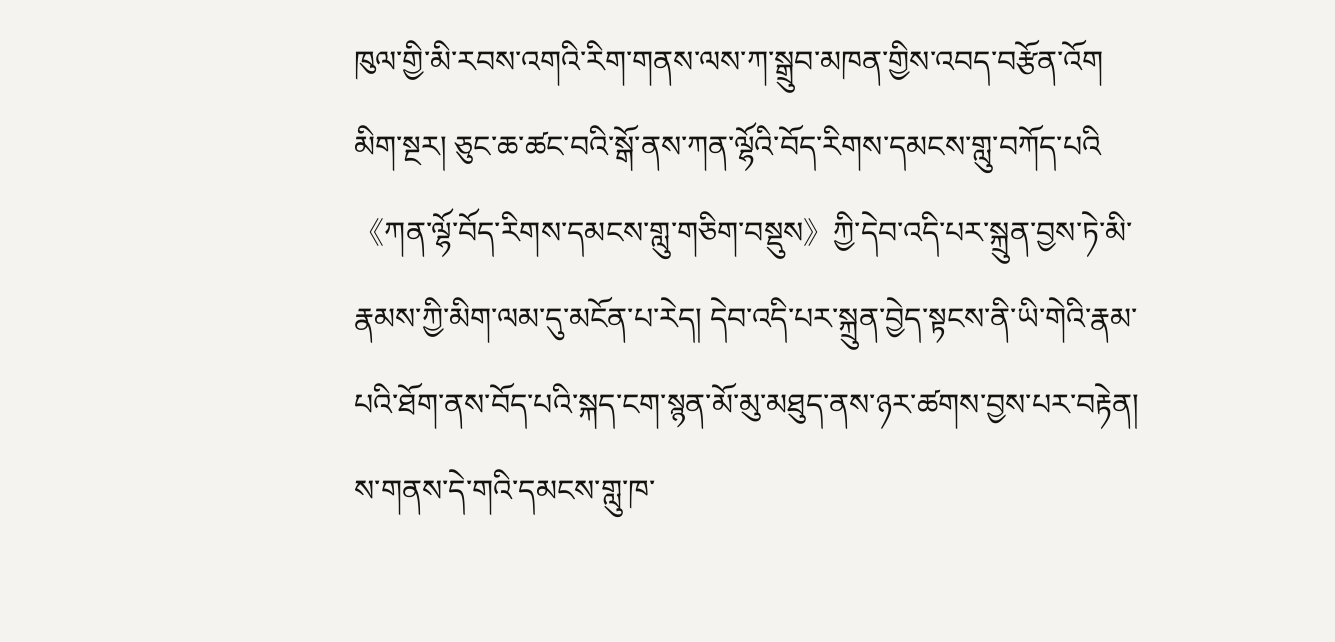ཁུལ་གྱི་མི་རབས་འགའི་རིག་གནས་ལས་ཀ་སྒྲུབ་མཁན་གྱིས་འབད་བརྩོན་འོག མིག་སྔར། ཅུང་ཆ་ཚང་བའི་སྒོ་ནས་ཀན་ལྷོའི་བོད་རིགས་དམངས་གླུ་བཀོད་པའི《ཀན་ལྷོ་བོད་རིགས་དམངས་གླུ་གཅིག་བསྡུས》ཀྱི་དེབ་འདི་པར་སྐྲུན་བྱས་ཏེ་མི་རྣམས་ཀྱི་མིག་ལམ་དུ་མངོན་པ་རེད། དེབ་འདི་པར་སྐྲུན་བྱེད་སྟངས་ནི་ཡི་གེའི་རྣམ་པའི་ཐོག་ནས་བོད་པའི་སྐད་ངག་སྙན་མོ་མུ་མཐུད་ནས་ཉར་ཚགས་བྱས་པར་བརྟེན། ས་གནས་དེ་གའི་དམངས་གླུ་ཁ་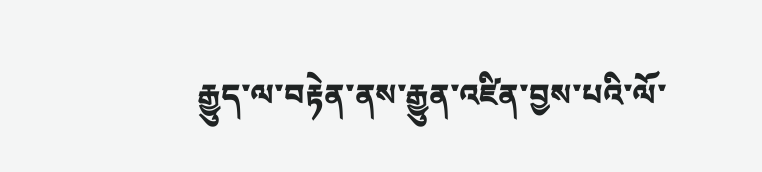རྒྱུད་ལ་བརྟེན་ནས་རྒྱུན་འཛིན་བྱས་པའི་ལོ་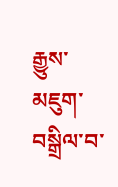རྒྱུས་མཇུག་བསྒྲིལ་བ་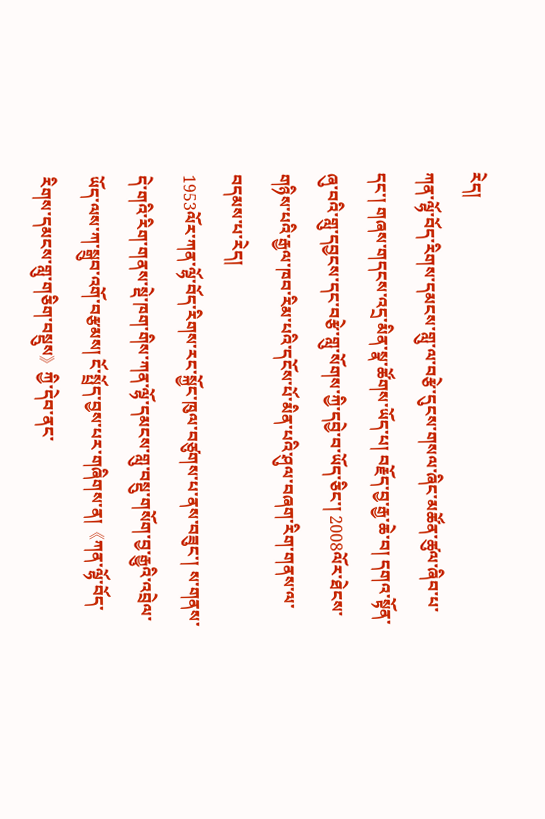རེད།
ཀན་ལྷོ་བོད་རིགས་དམངས་གླུ་ལ་བརྩེ་དུངས་གསལ་ཞིང་མཚོན་ཚུལ་ཞིབ་པ་དང་། གཞས་གདངས་འདྲ་མིན་སྣ་ཚོགས་ཡོད་པ། བརྗོད་བྱ་རྒྱ་ཆེ་བ། དགའ་སྟོན་ཞུ་བའི་གླུ་དབྱངས་དང་བརྩེ་གླུ་སོགས་ཀྱི་དབྱེ་བ་ཡོད་ཅིང་། 2008ལོར་ཐེངས་གཉིས་པའི་རྒྱལ་ཁབ་རིམ་པའི་དངོས་པོ་མིན་པའི་ཤུལ་བཞག་རིག་གནས་ལ་བདམས་པ་རེད།
1953ལོར་ཀན་ལྷོ་བོད་རིགས་རང་སྐྱོང་ཁུལ་བཙུགས་པ་ནས་བཟུང་། ས་གནས་དེ་གའི་རིག་གནས་སྡེ་ཁག་གིས་ཀན་ལྷོ་དམངས་གླུ་བསྡུ་གསོག་བྱ་རྒྱུའི་འབྲེལ་ཡོད་ལས་ཀ་སྒྲུབ་འགོ་བརྩམས། ངོ་སྤྲོད་བྱས་པར་གཞིགས་ན།《ཀན་ལྷོ་བོད་རིགས་དམངས་གླུ་གཅིག་བསྡུས》ཀྱི་དེབ་ནང་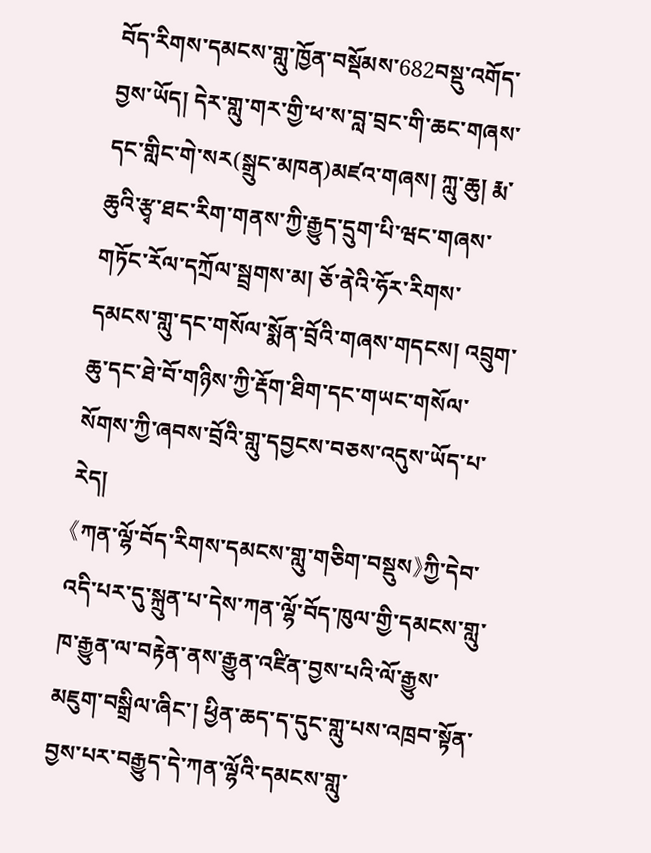བོད་རིགས་དམངས་གླུ་ཁྱོན་བསྡོམས་682བསྡུ་འགོད་བྱས་ཡོད། དེར་གླུ་གར་གྱི་ཕ་ས་བླ་བྲང་གི་ཆང་གཞས་དང་གླིང་གེ་སར(སྒྲུང་མཁན)མཛའ་གཞས། ཀླུ་ཆུ། རྨ་ཆུའི་རྩྭ་ཐང་རིག་གནས་ཀྱི་རྒྱུད་དྲུག་པི་ཝང་གཞས་གཏོང་རོལ་དཀྲོལ་སྦྲགས་མ། ཅོ་ནེའི་ཧོར་རིགས་དམངས་གླུ་དང་གསོལ་སྨོན་བྲོའི་གཞས་གདངས། འབྲུག་ཆུ་དང་ཐེ་བོ་གཉིས་ཀྱི་རྡོག་ཐིག་དང་གཡང་གསོལ་སོགས་ཀྱི་ཞབས་བྲོའི་གླུ་དབྱངས་བཅས་འདུས་ཡོད་པ་རེད།
《ཀན་ལྷོ་བོད་རིགས་དམངས་གླུ་གཅིག་བསྡུས》ཀྱི་དེབ་འདི་པར་དུ་སྐྲུན་པ་དེས་ཀན་ལྷོ་བོད་ཁུལ་གྱི་དམངས་གླུ་ཁ་རྒྱུན་ལ་བརྟེན་ནས་རྒྱུན་འཛིན་བྱས་པའི་ལོ་རྒྱུས་མཇུག་བསྒྲིལ་ཞིང་། ཕྱིན་ཆད་ད་དུང་གླུ་པས་འཁྲབ་སྟོན་བྱས་པར་བརྒྱུད་དེ་ཀན་ལྷོའི་དམངས་གླུ་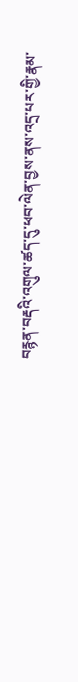བརྙན་བརྡའི་འགུལ་ཚད་དུ་ཕབ་ལེན་བྱས་ནས་འདྲ་པར་གྱི་རྣམ་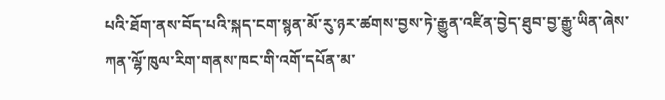པའི་ཐོག་ནས་བོད་པའི་སྐད་ངག་སྙན་མོ་རུ་ཉར་ཚགས་བྱས་ཏེ་རྒྱུན་འཛིན་བྱེད་ཐུབ་བྱ་རྒྱུ་ཡིན་ཞེས་ཀན་ལྷོ་ཁུལ་རིག་གནས་ཁང་གི་འགོ་དཔོན་མ་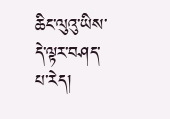ཆིང་ལུའུ་ཡིས་དེ་ལྟར་བཤད་པ་རེད།